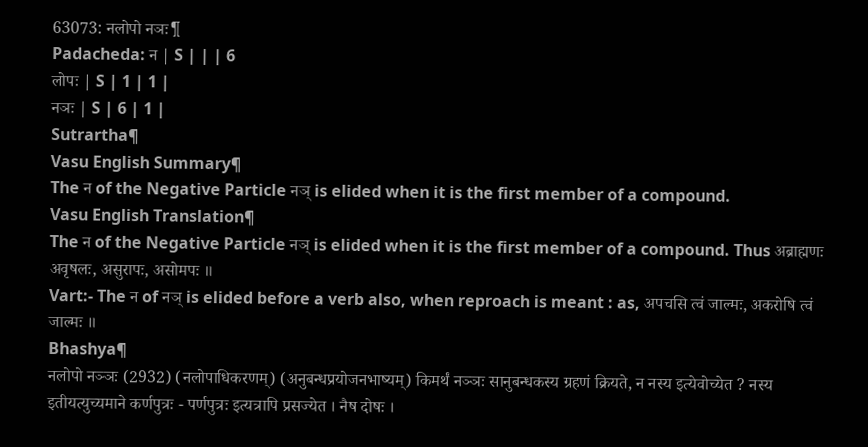63073: नलोपो नञः¶
Padacheda: न | S | | | 6
लोपः | S | 1 | 1 |
नञः | S | 6 | 1 |
Sutrartha¶
Vasu English Summary¶
The न of the Negative Particle नञ् is elided when it is the first member of a compound.
Vasu English Translation¶
The न of the Negative Particle नञ् is elided when it is the first member of a compound. Thus अब्राह्मणः अवृषलः, असुरापः, असोमपः ॥
Vart:- The न of नञ् is elided before a verb also, when reproach is meant : as, अपचसि त्वं जाल्मः, अकरोषि त्वं जाल्मः ॥
Bhashya¶
नलोपो नञ्ञः (2932) (नलोपाधिकरणम्) (अनुबन्धप्रयोजनभाष्यम्) किमर्थं नञ्ञः सानुबन्धकस्य ग्रहणं क्रियते, न नस्य इत्येवोच्येत ? नस्य इतीयत्युच्यमाने कर्णपुत्रः - पर्णपुत्रः इत्यत्रापि प्रसज्येत । नैष दोषः ।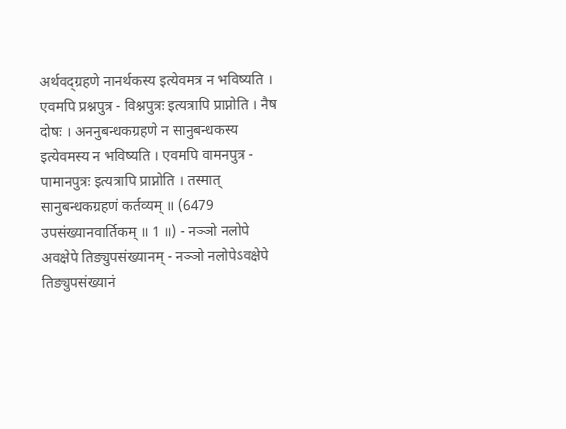अर्थवद्ग्रहणे नानर्थकस्य इत्येवमत्र न भविष्यति । एवमपि प्रश्नपुत्र - विश्नपुत्रः इत्यत्रापि प्राप्नोति । नैष दोषः । अननुबन्धकग्रहणे न सानुबन्धकस्य इत्येवमस्य न भविष्यति । एवमपि वामनपुत्र - पामानपुत्रः इत्यत्रापि प्राप्नोति । तस्मात् सानुबन्धकग्रहणं कर्तव्यम् ॥ (6479 उपसंख्यानवार्तिकम् ॥ 1 ॥) - नञ्ञो नलोपे अवक्षेपे तिङ्युपसंख्यानम् - नञ्ञो नलोपेऽवक्षेपे तिङ्युपसंख्यानं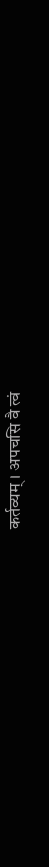कर्तव्यम् । अपचसि वै त्वं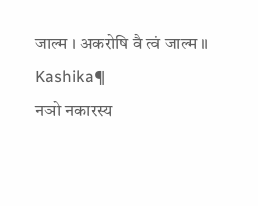जाल्म । अकरोषि वै त्वं जाल्म ॥
Kashika¶
नञो नकारस्य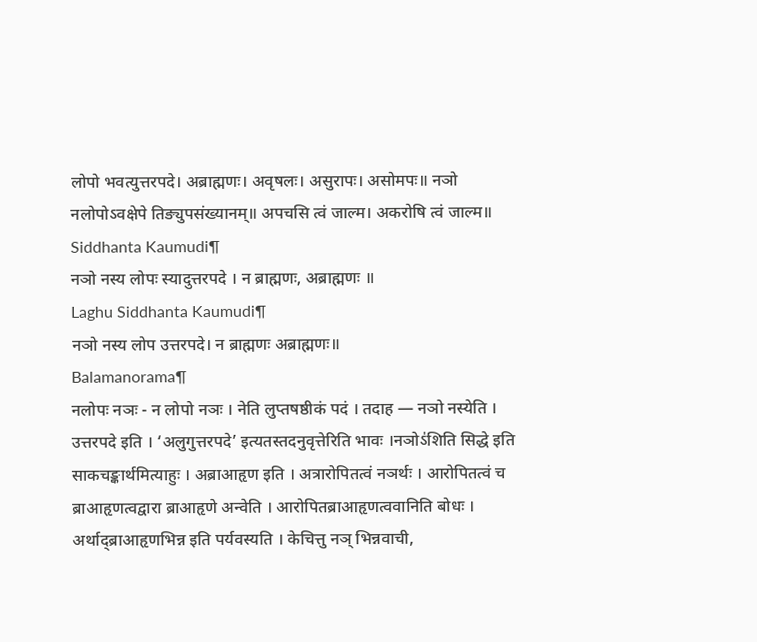लोपो भवत्युत्तरपदे। अब्राह्मणः। अवृषलः। असुरापः। असोमपः॥ नञो नलोपोऽवक्षेपे तिङ्युपसंख्यानम्॥ अपचसि त्वं जाल्म। अकरोषि त्वं जाल्म॥
Siddhanta Kaumudi¶
नञो नस्य लोपः स्यादुत्तरपदे । न ब्राह्मणः, अब्राह्मणः ॥
Laghu Siddhanta Kaumudi¶
नञो नस्य लोप उत्तरपदे। न ब्राह्मणः अब्राह्मणः॥
Balamanorama¶
नलोपः नञः - न लोपो नञः । नेति लुप्तषष्ठीकं पदं । तदाह — नञो नस्येति । उत्तरपदे इति । ‘अलुगुत्तरपदे’ इत्यतस्तदनुवृत्तेरिति भावः ।नञोऽ॑शिति सिद्धे इति साकचङ्कार्थमित्याहुः । अब्राआहृण इति । अत्रारोपितत्वं नञर्थः । आरोपितत्वं च ब्राआहृणत्वद्वारा ब्राआहृणे अन्वेति । आरोपितब्राआहृणत्ववानिति बोधः । अर्थाद्ब्राआहृणभिन्न इति पर्यवस्यति । केचित्तु नञ् भिन्नवाची,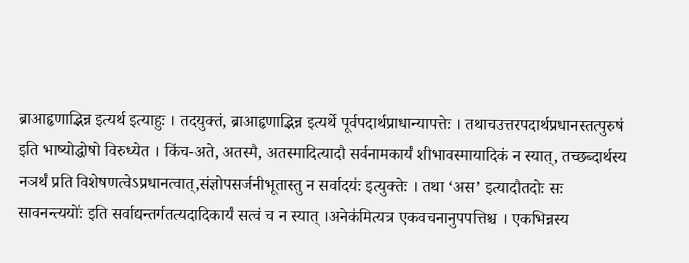ब्राआहृणाद्भिन्न इत्यर्थ इत्याहुः । तदयुक्तं, ब्राआहृणाद्भिन्न इत्यर्थे पूर्वपदार्थप्राधान्यापत्तेः । तथाचउत्तरपदार्थप्रधानस्तत्पुरुष॑ इति भाष्योद्धोषो विरुध्येत । किंच-अते, अतस्मै, अतस्मादित्यादौ सर्वनामकार्यं शीभावस्मायादिकं न स्यात्, तच्छब्दार्थस्य नञर्थं प्रति विशेषणत्वेऽप्रधानत्वात्,संज्ञोपसर्जनीभूतास्तु न सर्वादयः॑ इत्युक्तेः । तथा ‘अस’ इत्यादौतदोः सः सावनन्त्ययोः॑ इति सर्वाद्यन्तर्गतत्यदादिकार्यं सत्वं च न स्यात् ।अनेक॑मित्यत्र एकवचनानुपपत्तिश्च । एकभिन्नस्य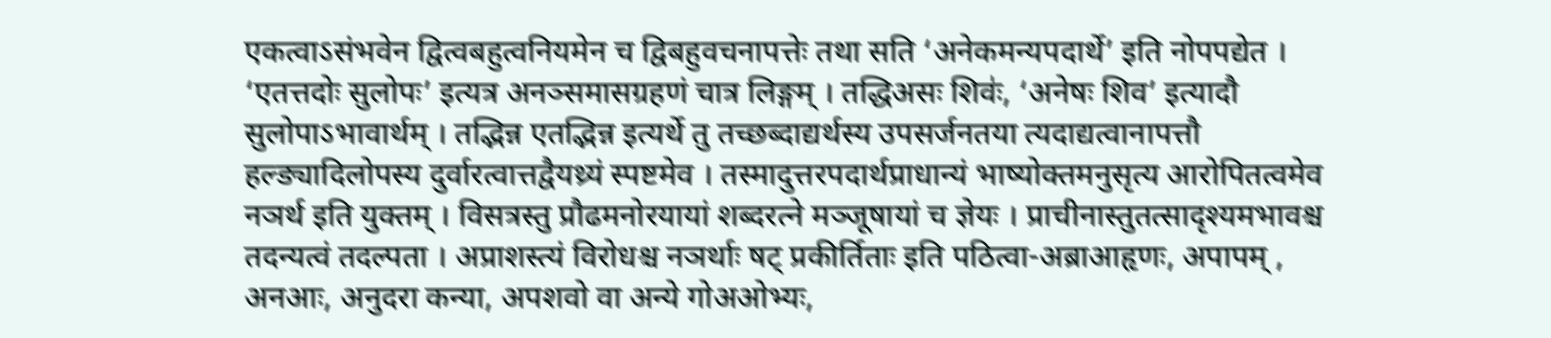एकत्वाऽसंभवेन द्वित्वबहुत्वनियमेन च द्विबहुवचनापत्तेः तथा सति ‘अनेकमन्यपदार्थे’ इति नोपपद्येत । ‘एतत्तदोः सुलोपः’ इत्यत्र अनञ्समासग्रहणं चात्र लिङ्गम् । तद्धिअसः शिवः॑, ‘अनेषः शिव’ इत्यादौ सुलोपाऽभावार्थम् । तद्भिन्न एतद्भिन्न इत्यर्थे तु तच्छब्दाद्यर्थस्य उपसर्जनतया त्यदाद्यत्वानापत्तौ हल्ङ्यादिलोपस्य दुर्वारत्वात्तद्वैयथ्र्यं स्पष्टमेव । तस्मादुत्तरपदार्थप्राधान्यं भाष्योक्तमनुसृत्य आरोपितत्वमेव नञर्थ इति युक्तम् । विसत्रस्तु प्रौढमनोरयायां शब्दरत्ने मञ्जूषायां च ज्ञेयः । प्राचीनास्तुतत्सादृश्यमभावश्च तदन्यत्वं तदल्पता । अप्राशस्त्यं विरोधश्च नञर्थाः षट् प्रकीर्तिताः इति पठित्वा-अब्राआहृणः, अपापम् , अनआः, अनुदरा कन्या, अपशवो वा अन्ये गोअओभ्यः,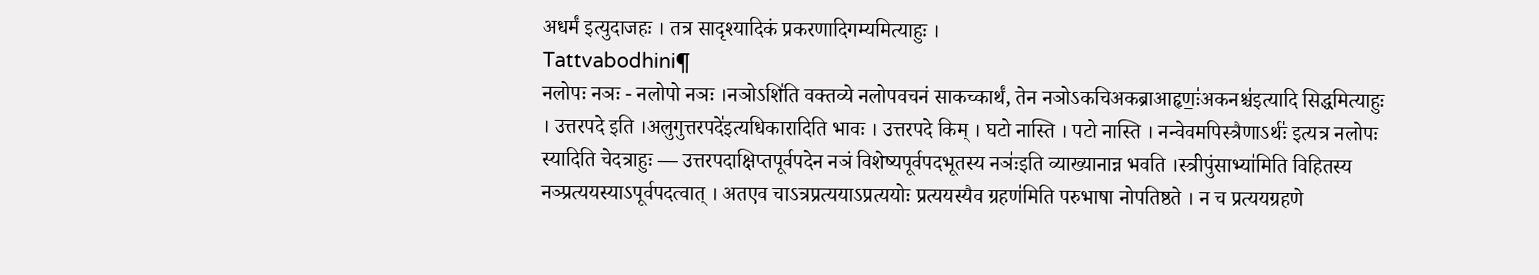अधर्मं इत्युदाजहः । तत्र सादृश्यादिकं प्रकरणादिगम्यमित्याहुः ।
Tattvabodhini¶
नलोपः नञः - नलोपो नञः ।नञोऽशि॑ति वक्तव्ये नलोपवचनं साकच्कार्थं, तेन नञोऽकचिअकब्राआहृणः॒॑अकनश्च॑इत्यादि सिद्धमित्याहुः । उत्तरपदे इति ।अलुगुत्तरपदे॑इत्यधिकारादिति भावः । उत्तरपदे किम् । घटो नास्ति । पटो नास्ति । नन्वेवमपिस्त्रैणाऽर्थः॑ इत्यत्र नलोपः स्यादिति चेदत्राहुः — उत्तरपदाक्षिप्तपूर्वपदेन नञं विशेष्यपूर्वपदभूतस्य नञः॑इति व्याख्यानान्न भवति ।स्त्रीपुंसाभ्या॑मिति विहितस्य नञ्प्रत्ययस्याऽपूर्वपदत्वात् । अतएव चाऽत्रप्रत्ययाऽप्रत्ययोः प्रत्ययस्यैव ग्रहण॑मिति परुभाषा नोपतिष्ठते । न च प्रत्ययग्रहणे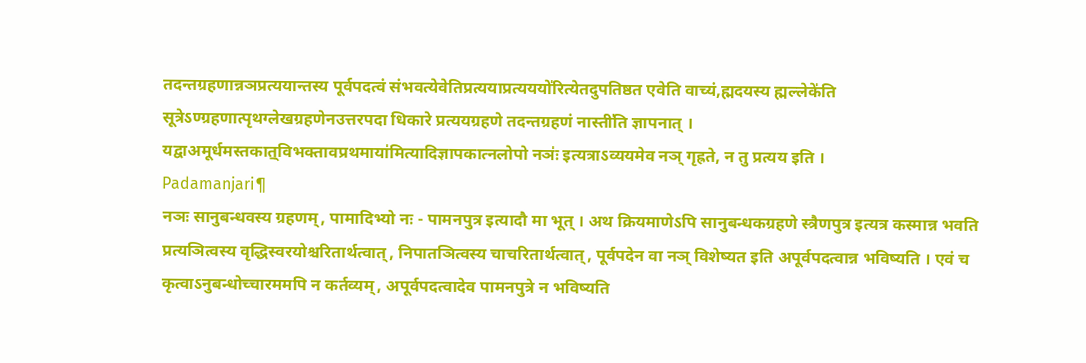तदन्तग्रहणान्नञप्रत्ययान्तस्य पूर्वपदत्वं संभवत्येवेतिप्रत्ययाप्रत्यययो॑रित्येतदुपतिष्ठत एवेति वाच्यं,ह्मदयस्य ह्मल्लेके॑ति सूत्रेऽण्ग्रहणात्पृथग्लेखग्रहणेनउत्तरपदा धिकारे प्रत्ययग्रहणे तदन्तग्रहणं नास्ती॑ति ज्ञापनात् । यद्वाअमूर्धमस्तकात्॒विभक्तावप्रथमाया॑मित्यादिज्ञापकात्नलोपो नञः॑ इत्यत्राऽव्ययमेव नञ् गृह्रते, न तु प्रत्यय इति ।
Padamanjari¶
नञः सानुबन्धवस्य ग्रहणम्, पामादिभ्यो नः - पामनपुत्र इत्यादौ मा भूत् । अथ क्रियमाणेऽपि सानुबन्धकग्रहणे स्त्रैणपुत्र इत्यत्र कस्मान्न भवति प्रत्यञित्वस्य वृद्धिस्वरयोश्चरितार्थत्वात्, निपातञित्वस्य चाचरितार्थत्वात्, पूर्वपदेन वा नञ् विशेष्यत इति अपूर्वपदत्वान्न भविष्यति । एवं च कृत्वाऽनुबन्धोच्चारममपि न कर्तव्यम्, अपूर्वपदत्वादेव पामनपुत्रे न भविष्यति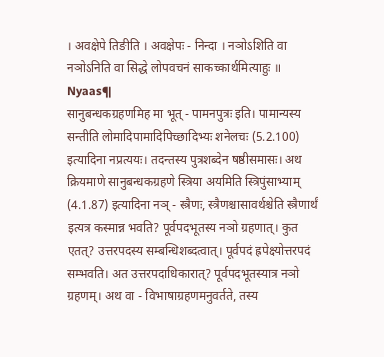। अवक्षेपे तिङीति । अवक्षेपः - निन्दा । नञोऽशिति वा नञोऽनिति वा सिद्धे लोपवचनं साकच्कार्थमित्याहुः ॥
Nyaas¶
सानुबन्धकग्रहणमिह मा भूत् - पामनपुत्रः इति। पामान्यस्य सन्तीति लोमादिपामादिपिच्छादिभ्यः शनेलचः (5.2.100) इत्यादिना नप्रत्ययः। तदन्तस्य पुत्रशब्देन षष्ठीसमासः। अथ क्रियमाणे सानुबन्धकग्रहणे स्त्रिया अयमिति स्त्रिपुंसाभ्याम् (4.1.87) इत्यादिना नञ् - स्त्रैणः, स्त्रैणश्चासावर्थश्चेति स्त्रैणार्थं इत्यत्र कस्मान्न भवति? पूर्वपदभूतस्य नञो ग्रहणात्। कुत एतत्? उत्तरपदस्य सम्बन्धिशब्दत्वात्। पूर्वपदं ह्रपेक्ष्योत्तरपदं सम्भवति। अत उत्तरपदाधिकारात्? पूर्वपदभूतस्यात्र नञो ग्रहणम्। अथ वा - विभाषाग्रहणमनुवर्तते, तस्य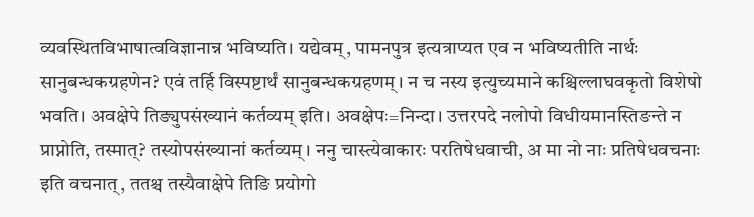व्यवस्थितविभाषात्वविज्ञानान्न भविष्यति। यद्येवम्, पामनपुत्र इत्यत्राप्यत एव न भविष्यतीति नार्थः सानुबन्धकग्रहणेन? एवं तर्हि विस्पष्टार्थं सानुबन्धकग्रहणम्। न च नस्य इत्युच्यमाने कश्चिल्लाघवकृतो विशेषो भवति। अवक्षेपे तिङ्युपसंख्यानं कर्तव्यम् इति। अवक्षेपः=निन्दा। उत्तरपदे नलोपो विधीयमानस्तिङन्ते न प्राप्नोति, तस्मात्? तस्योपसंख्यानां कर्तव्यम्। ननु चास्त्येवाकारः परतिषेधवाची, अ मा नो नाः प्रतिषेधवचनाः इति वचनात्, ततश्च तस्यैवाक्षेपे तिङि प्रयोगो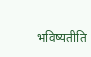भविष्यतीति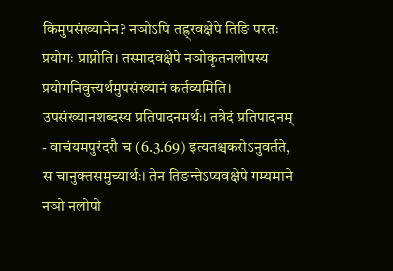किमुपसंख्यानेन? नञोऽपि तह्र्रवक्षेपे तिङि परतः प्रयोगः प्राप्नोति। तस्मादवक्षेपे नञोकृतनलोपस्य प्रयोगनिवुत्त्यर्थमुपसंख्यानं कर्तव्यमिति। उपसंख्यानशब्दस्य प्रतिपादनमर्थः। तत्रेदं प्रतिपादनम् - वाचंयमपुरंदरौ च (6.3.69) इत्यतश्चकरोऽनुवर्तते, स चानुक्तसमुच्यार्थः। तेन तिङन्तेऽप्यवक्षेपे गम्यमाने नञो नलोपो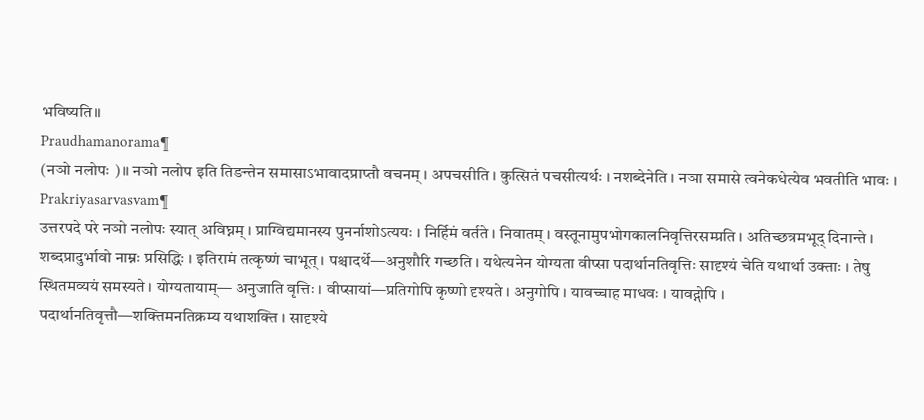भविष्यति॥
Praudhamanorama¶
(नञो नलोपः )॥ नञो नलोप इति तिङन्तेन समासाऽभावादप्राप्तौ वचनम् । अपचसीति । कुत्सितं पचसीत्यर्थः । नशब्देनेति । नञा समासे त्वनेकधेत्येव भवतीति भावः ।
Prakriyasarvasvam¶
उत्तरपदे परे नञो नलोपः स्यात् अविघ्नम् । प्राग्विद्यमानस्य पुनर्नाशोऽत्ययः । निर्हिमं वर्तते । निवातम् । वस्तूनामुपभोगकालनिवृत्तिरसम्प्रति । अतिच्छत्रमभूद् दिनान्ते । शब्दप्रादुर्भावो नाम्नः प्रसिद्धिः । इतिरामं तत्कृष्णं चाभूत् । पश्चादर्थे—अनुशौरि गच्छति । यथेत्यनेन योग्यता वीप्सा पदार्थानतिवृत्तिः सादृश्यं चेति यथार्था उक्ताः । तेषु स्थितमव्ययं समस्यते । योग्यतायाम्— अनुजाति वृत्तिः । वीप्सायां—प्रतिगोपि कृष्णो दृश्यते । अनुगोपि । यावच्चाह माधवः । यावद्गोपि । पदार्थानतिवृत्तौ—शक्तिमनतिक्रम्य यथाशक्ति । सादृश्ये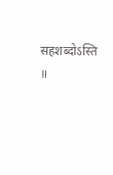सहशब्दोऽस्ति ॥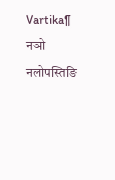Vartika¶
नञो नलोपस्तिङि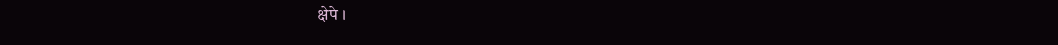क्षेपे ।